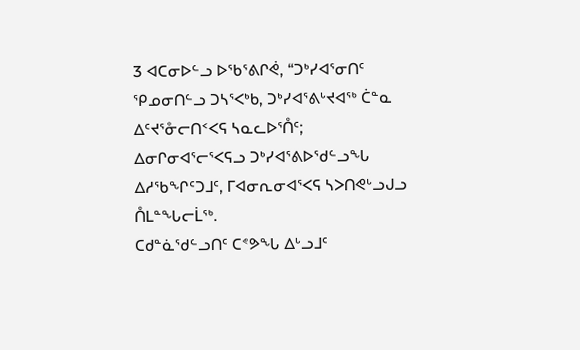3 ᐊᑕᓂᐅᓪᓗ ᐅᖃᕐᕕᒋᕚ, “ᑐᒃᓯᐊᕐᓂᑎᑦ ᕿᓄᓂᑎᓪᓗ ᑐᓴᕐᐸᒃᑲ, ᑐᒃᓯᐊᕐᕕᒡᔪᐊᖅ ᑖᓐᓇ ᐃᑦᔪᕐᓁᓕᑎᑉᐸᕋ ᓴᓇᓚᐅᕐᑍᑦ; ᐃᓂᒋᓂᐊᕐᓕᕐᐸᕋᓗ ᑐᒃᓯᐊᕐᕕᐅᖁᓪᓗᖓ ᐃᓱᖃᖏᑦᑐᒧᑦ, ᒥᐊᓂᕆᓂᐊᕐᐸᕋ ᓴᐳᑎᕙᒡᓗᒍᓗ ᑍᒪᓐᖓᓕᒫᖅ.
ᑕᑯᓐᓈᖁᓪᓗᑎᑦ ᑕᕝᕗᖓ ᐃᒡᓗᒧᑦ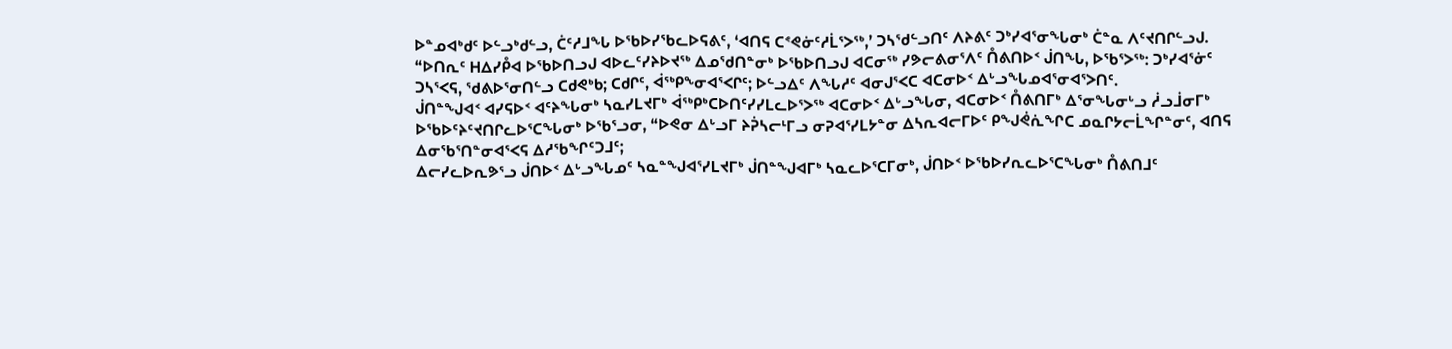ᐅᓐᓄᐊᒃᑯᑦ ᐅᓪᓗᒃᑯᓪᓗ, ᑖᑦᓱᒧᖓ ᐅᖃᐅᓯᖃᓚᐅᕋᕕᑦ, ‘ᐊᑎᕋ ᑕᕝᕙᓃᑦᓱᒫᕐᐳᖅ,’ ᑐᓴᖁᓪᓗᑎᑦ ᐱᔨᕕᑦ ᑐᒃᓯᐊᕐᓂᖓᓂᒃ ᑖᓐᓇ ᐱᑦᔪᑎᒋᓪᓗᒍ.
“ᐅᑎᕆᑦ ᕼᐃᓯᑬᐊ ᐅᖃᐅᑎᓗᒍ ᐊᐅᓚᑦᓯᔨᐅᔪᖅ ᐃᓄᖁᑎᓐᓂᒃ ᐅᖃᐅᑎᓗᒍ ᐊᑕᓂᖅ ᓯᕗᓕᕕᓂᕐᐱᑦ ᑍᕕᑎᐅᑉ ᒎᑎᖓ, ᐅᖃᕐᐳᖅ: ᑐᒃᓯᐊᕐᓃᑦ ᑐᓴᕐᐸᕋ, ᖁᕕᐅᕐᓂᑎᓪᓗ ᑕᑯᕙᒃᑲ; ᑕᑯᒋᑦ, ᐋᖅᑭᖕᓂᐊᕐᐸᒋᑦ; ᐅᓪᓗᐃᑦ ᐱᖓᓱᑦ ᐊᓂᒍᕐᐸᑕ ᐊᑕᓂᐅᑉ ᐃᒡᓗᖓᓄᐊᕐᓂᐊᕐᐳᑎᑦ.
ᒎᑎᓐᖑᐊᑉ ᐊᓯᕋᐅᑉ ᐊᑦᔨᖓᓂᒃ ᓴᓇᓯᒪᔪᒥᒃ ᐋᖅᑭᒃᑕᐅᑎᑦᓯᓯᒪᓚᐅᕐᐳᖅ ᐊᑕᓂᐅᑉ ᐃᒡᓗᖓᓂ, ᐊᑕᓂᐅᑉ ᑍᕕᑎᒥᒃ ᐃᕐᓂᖓᓂᒡᓗ ᓲᓗᒨᓂᒥᒃ ᐅᖃᐅᑦᔨᑦᔪᑎᒋᓚᐅᕐᑕᖓᓂᒃ ᐅᖃᕐᓗᓂ, “ᐅᕙᓂ ᐃᒡᓗᒥ ᔨᕉᓴᓕᒻᒥᓗ ᓂᕈᐊᕐᓯᒪᔭᓐᓂ ᐃᓴᕆᐊᓕᒥᐅᑦ ᑭᖑᕚᕇᖏᑕ ᓄᓇᒋᔭᓕᒫᖏᓐᓂᑦ, ᐊᑎᕋ ᐃᓂᖃᕐᑎᓐᓂᐊᕐᐸᕋ ᐃᓱᖃᖏᑦᑐᒧᑦ;
ᐃᓕᓯᓚᐅᕆᕗᕐᓗ ᒎᑎᐅᑉ ᐃᒡᓗᖓᓄᑦ ᓴᓇᓐᖑᐊᕐᓯᒪᔪᒥᒃ ᒎᑎᓐᖑᐊᒥᒃ ᓴᓇᓚᐅᕐᑕᒥᓂᒃ, ᒎᑎᐅᑉ ᐅᖃᐅᓯᕆᓚᐅᕐᑕᖓᓂᒃ ᑍᕕᑎᒧᑦ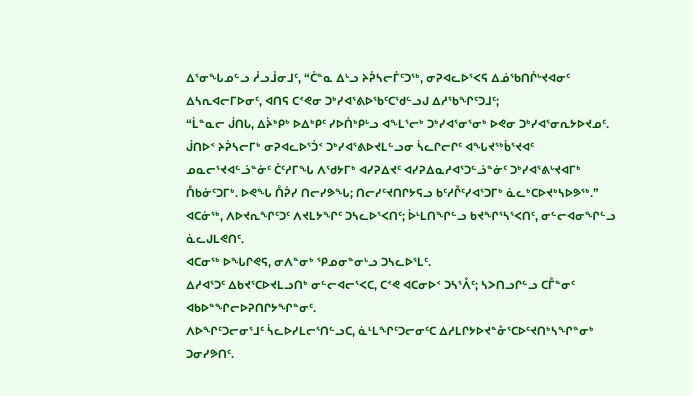ᐃᕐᓂᖓᓄᓪᓗ ᓲᓗᒨᓂᒧᑦ, “ᑖᓐᓇ ᐃᒡᓗ ᔨᕉᓴᓕᒦᑦᑐᖅ, ᓂᕈᐊᓚᐅᕐᐸᕋ ᐃᓅᖃᑎᒌᒡᔪᐊᓂᑦ ᐃᓴᕆᐊᓕᒥᐅᓂᑦ, ᐊᑎᕋ ᑕᕝᕙᓂ ᑐᒃᓯᐊᕐᕕᐅᖃᑦᑕᖁᓪᓗᒍ ᐃᓱᖃᖏᑦᑐᒧᑦ;
“ᒫᓐᓇᓕ ᒎᑎᒐ, ᐃᔩᒃᑭᒃ ᐅᐃᒃᑭᑦ ᓯᐅᑏᒃᑭᒡᓗ ᐊᖕᒪᕐᓕᒃ ᑐᒃᓯᐊᕐᓂᕐᓂᒃ ᐅᕙᓂ ᑐᒃᓯᐊᕐᓂᕆᔭᐅᔪᓄᑦ.
ᒎᑎᐅᑉ ᔨᕉᓴᓕᒥᒃ ᓂᕈᐊᓚᐅᕐᑑᑉ ᑐᒃᓯᐊᕐᕕᐅᔪᒪᓪᓗᓂ ᓵᓚᒋᓕᒋᑦ ᐊᖓᔪᖅᑳᕐᔪᐊᑦ ᓄᓇᓕᕐᔪᐊᓪᓘᓐᓃᑦ ᑖᑦᓱᒥᖓ ᐱᖁᔭᒥᒃ ᐊᓯᕈᐃᔪᑦ ᐊᓯᕈᐃᓇᓱᐊᕐᑐᓪᓘᓐᓃᑦ ᑐᒃᓯᐊᕐᕕᒡᔪᐊᒥᒃ ᑍᑲᓃᑦᑐᒥᒃ. ᐅᕙᖓ ᑍᕉᓯ ᑎᓕᓯᕗᖓ; ᑎᓕᓯᑦᔪᑎᒋᔭᕋᓗ ᑲᑦᓱᒊᑦᓯᐊᕐᑐᒥᒃ ᓈᓚᒃᑕᐅᔪᒃᓴᐅᕗᖅ.”
ᐊᑕᓃᖅ, ᐱᐅᔪᕆᖏᑦᑐᑦ ᐱᔪᒪᔭᖏᑦ ᑐᓴᓚᐅᕐᐸᑎᑦ; ᐆᒻᒪᑎᖏᓪᓗ ᑲᔪᖏᕐᓴᕐᐸᑎᑦ, ᓂᓪᓕᐊᓂᖏᓪᓗ ᓈᓚᒍᒪᕙᑎᑦ.
ᐊᑕᓂᖅ ᐅᖓᒋᕙᕋ, ᓂᐱᓐᓂᒃ ᕿᓄᓂᓐᓂᒡᓗ ᑐᓴᓚᐅᕐᒪᑦ.
ᐃᓱᐊᕐᑐᑦ ᐃᑲᔪᕐᑕᐅᔪᒪᓗᑎᒃ ᓂᓪᓕᐊᓕᕐᐸᑕ, ᑕᕝᕙ ᐊᑕᓂᐅᑉ ᑐᓴᕐᐰᑦ; ᓴᐳᑎᓗᒋᓪᓗ ᑕᒤᓐᓂᑦ ᐊᑲᐅᓐᖏᓕᐅᕈᑎᒋᔭᖏᓐᓂᑦ.
ᐱᐅᖏᑦᑐᓕᓂᕐᒧᑦ ᓵᓚᐅᓯᒪᓕᕐᑎᓪᓗᑕ, ᓈᒻᒪᖏᑦᑐᓕᓂᑦᑕ ᐃᓱᒪᒋᔭᐅᔪᓐᓁᕐᑕᐅᑦᔪᑎᒃᓴᖏᓐᓂᒃ ᑐᓂᓯᕗᑎᑦ.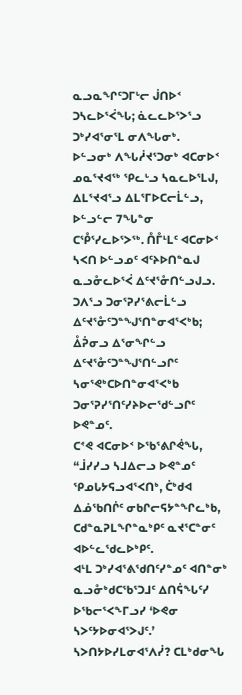ᓇᓗᓇᖏᑦᑐᒥᒡᓕ ᒎᑎᐅᑉ ᑐᓴᓚᐅᕐᐹᖓ; ᓈᓚᓚᐅᕐᐳᕐᓗ ᑐᒃᓯᐊᕐᓂᕐᒪ ᓂᐱᖓᓂᒃ.
ᐅᓪᓗᓂᒃ ᐱᖓᓲᔪᕐᑐᓂᒃ ᐊᑕᓂᐅᑉ ᓄᓇᕐᔪᐊᖅ ᕿᓚᒡᓗ ᓴᓇᓚᐅᕐᒪᒍ, ᐃᒪᕐᔪᐊᕐᓗ ᐃᒪᕐᒥᐅᑕᓕᒫᓪᓗ, ᐅᓪᓗᓪᓕ 7ᖓᓐᓂ ᑕᕾᕐᓯᓚᐅᕐᐳᖅ. ᑍᒤᒻᒪᑦ ᐊᑕᓂᐅᑉ ᓴᐸᑎ ᐅᓪᓗᓄᑦ ᐊᑦᔨᐅᑎᓐᓇᒍ ᓇᓗᓁᓚᐅᕐᐹ ᐃᑦᔪᕐᓁᑎᓪᓗᒍᓗ.
ᑐᐱᕐᓗ ᑐᓂᕐᕈᓯᕐᕕᓕᒫᓪᓗ ᐃᑦᔪᕐᓁᑦᑐᓐᖑᕐᑎᓐᓂᐊᕐᐸᒃᑲ; ᐂᕉᓂᓗ ᐃᕐᓂᖏᓪᓗ ᐃᑦᔪᕐᓁᑦᑐᓐᖑᕐᑎᓪᓗᒋᑦ ᓴᓂᕐᕙᒃᑕᐅᑎᓐᓂᐊᕐᐸᒃᑲ ᑐᓂᕐᕈᓯᕐᑎᑦᓯᔨᐅᓕᖁᓪᓗᒋᑦ ᐅᕙᓐᓄᑦ.
ᑕᕝᕙ ᐊᑕᓂᐅᑉ ᐅᖃᕐᕕᒋᕚᖓ, “ᒨᓯᓯᓗ ᓴᒧᐃᓕᓗ ᐅᕙᓐᓄᑦ ᕿᓄᒐᔭᕋᓗᐊᕐᐸᑎᒃ, ᑖᒃᑯᐊ ᐃᓅᖃᑎᒌᑦ ᓂᑲᒋᓕᕋᔭᓐᖏᓚᒃᑲ, ᑕᑯᓐᓇᕈᒪᖏᓐᓇᒃᑭᑦ ᓇᔪᕐᑕᓐᓂᑦ ᐊᐅᓪᓚᖁᓚᐅᒃᑭᑦ.
ᐊᒻᒪ ᑐᒃᓯᐊᕐᕕᖁᑎᑦᓯᓐᓄᑦ ᐊᑎᓐᓂᒃ ᓇᓗᓁᒃᑯᑕᖃᕐᑐᒧᑦ ᐃᑎᕌᖓᑦᓯ ᐅᖃᓕᕐᐸᖕᒥᓗᓯ ‘ᐅᕙᓂ ᓴᐳᑦᔭᐅᓂᐊᕐᐳᒍᑦ.’ ᓴᐳᑎᔭᐅᓯᒪᓂᐊᕐᐱᓰ? ᑕᒪᒃᑯᓂᖓ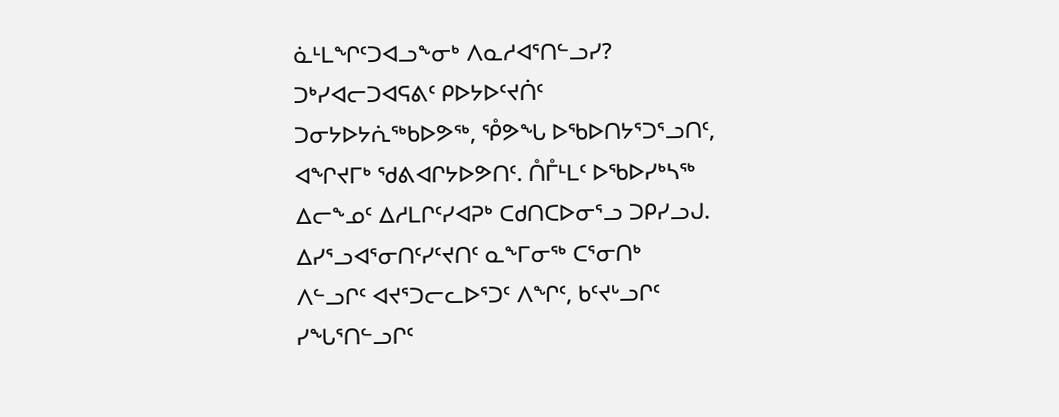ᓈᒻᒪᖏᑦᑐᐊᓗᖕᓂᒃ ᐱᓇᓱᐊᕐᑎᓪᓗᓯ?
ᑐᒃᓯᐊᓕᑐᐊᕋᕕᑦ ᑭᐅᔭᐅᑦᔪᑏᑦ ᑐᓂᔭᐅᔭᕇᖅᑲᐅᕗᖅ, ᕾᕗᖓ ᐅᖃᐅᑎᔭᕐᑐᕐᓗᑎᑦ, ᐊᖏᔪᒥᒃ ᖁᕕᐊᒋᔭᐅᕗᑎᑦ. ᑍᒤᒻᒪᑦ ᐅᖃᐅᓯᒃᓴᖅ ᐃᓕᖕᓄᑦ ᐃᓱᒪᒋᑦᓯᐊᕈᒃ ᑕᑯᑎᑕᐅᓂᕐᓗ ᑐᑭᓯᓗᒍ.
ᐃᓯᕐᓗᐊᕐᓂᑎᑦᓯᑦᔪᑎᑦ ᓇᖕᒥᓂᖅ ᑕᕐᓂᑎᒃ ᐱᓪᓗᒋᑦ ᐊᔪᕐᑐᓕᓚᐅᕐᑐᑦ ᐱᖏᑦ, ᑲᑦᔪᒡᓗᒋᑦ ᓯᖓᕐᑎᓪᓗᒋᑦ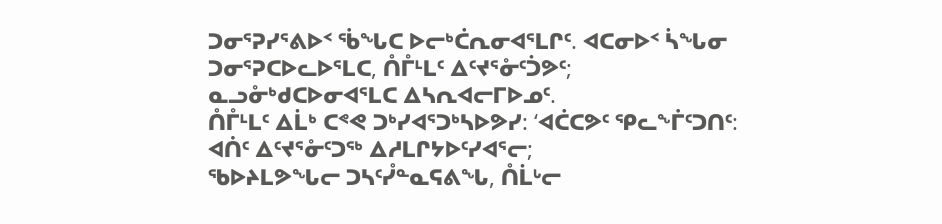ᑐᓂᕐᕈᓯᕐᕕᐅᑉ ᖄᖓᑕ ᐅᓕᒃᑖᕆᓂᐊᕐᒪᒋᑦ. ᐊᑕᓂᐅᑉ ᓵᖓᓂ ᑐᓂᕐᕈᑕᐅᓚᐅᕐᒪᑕ, ᑍᒤᒻᒪᑦ ᐃᑦᔪᕐᓁᑦᑑᕗᑦ; ᓇᓗᓁᒃᑯᑕᐅᓂᐊᕐᒪᑕ ᐃᓴᕆᐊᓕᒥᐅᓄᑦ.
ᑍᒤᒻᒪᑦ ᐃᒫᒃ ᑕᕝᕙ ᑐᒃᓯᐊᕐᑐᒃᓴᐅᕗᓯ: ‘ᐊᑖᑕᕗᑦ ᕿᓚᖕᒦᑦᑐᑎᑦ: ᐊᑏᑦ ᐃᑦᔪᕐᓁᑦᑐᖅ ᐃᓱᒪᒋᔭᐅᑦᓯᐊᕐᓕ;
ᖃᐅᔨᒪᕗᖓᓕ ᑐᓴᑦᓮᓐᓇᕋᕕᖓ, ᑍᒫᒡᓕ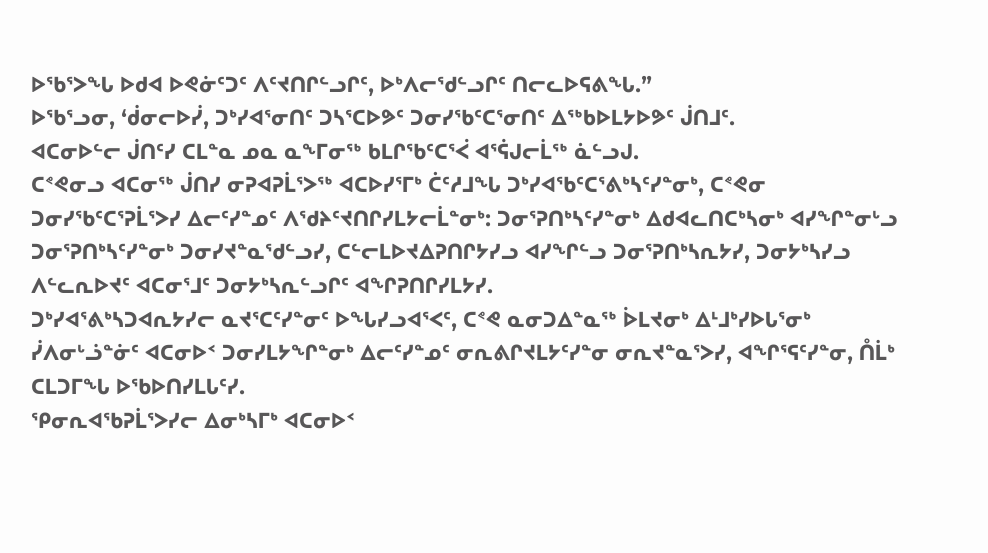ᐅᖃᕐᐳᖓ ᐅᑯᐊ ᐅᕙᓃᑦᑐᑦ ᐱᑦᔪᑎᒋᓪᓗᒋᑦ, ᐅᒃᐱᓕᖁᓪᓗᒋᑦ ᑎᓕᓚᐅᕋᕕᖓ.”
ᐅᖃᕐᓗᓂ, ‘ᑰᓂᓕᐅᓰ, ᑐᒃᓯᐊᕐᓂᑎᑦ ᑐᓴᕐᑕᐅᕗᑦ ᑐᓂᓯᖃᑦᑕᕐᓂᑎᑦ ᐃᖅᑲᐅᒪᔭᐅᕗᑦ ᒎᑎᒧᑦ.
ᐊᑕᓂᐅᓪᓕ ᒎᑎᑦᓯ ᑕᒪᓐᓇ ᓄᓇ ᓇᖕᒥᓂᖅ ᑲᒪᒋᖃᑦᑕᕐᐹ ᐊᕐᕌᒍᓕᒫᖅ ᓈᓪᓗᒍ.
ᑕᕝᕙᓂᓗ ᐊᑕᓂᖅ ᒎᑎᓯ ᓂᕈᐊᕈᒫᕐᐳᖅ ᐊᑕᐅᓯᕐᒥᒃ ᑖᑦᓱᒧᖓ ᑐᒃᓯᐊᖃᑦᑕᕐᕕᒃᓴᑦᓯᓐᓂᒃ, ᑕᕝᕙᓂ ᑐᓂᓯᖃᑦᑕᕐᕈᒫᕐᐳᓯ ᐃᓕᑦᓯᓐᓄᑦ ᐱᖁᔨᑦᔪᑎᒋᓯᒪᔭᓕᒫᓐᓂᒃ: ᑐᓂᕐᕈᑎᒃᓴᑦᓯᓐᓂᒃ ᐃᑯᐊᓚᑎᑕᒃᓴᓂᒃ ᐊᓯᖏᓐᓂᒡᓗ ᑐᓂᕐᕈᑎᒃᓴᑦᓯᓐᓂᒃ ᑐᓂᓯᔪᓐᓇᖁᓪᓗᓯ, ᑕᓪᓕᒪᐅᔪᐃᕈᑎᒋᔭᓯᓗ ᐊᓯᖏᓪᓗ ᑐᓂᕐᕈᑎᒃᓴᕆᔭᓯ, ᑐᓂᔭᒃᓴᓯᓗ ᐱᓪᓚᕆᐅᔪᑦ ᐊᑕᓂᕐᒧᑦ ᑐᓂᔭᒃᓴᕆᓪᓗᒋᑦ ᐊᖏᕈᑎᒋᓯᒪᔭᓯ.
ᑐᒃᓯᐊᕐᕕᒃᓴᑐᐊᕆᔭᓯᓕ ᓇᔪᕐᑕᑦᓯᓐᓂᑦ ᐅᖓᓯᓗᐊᕐᐸᑦ, ᑕᕝᕙ ᓇᓂᑐᐃᓐᓇᖅ ᐆᒪᔪᓂᒃ ᐃᒻᒧᒃᓯᐅᒐᕐᓂᒃ ᓰᐱᓂᒡᓘᓐᓃᑦ ᐊᑕᓂᐅᑉ ᑐᓂᓯᒪᔭᖏᓐᓂᒃ ᐃᓕᑦᓯᓐᓄᑦ ᓂᕆᕕᒋᔪᒪᔭᑦᓯᓐᓂ ᓂᕆᔪᓐᓇᕐᐳᓯ, ᐊᖏᕐᕋᑦᓯᓐᓂ, ᑍᒫᒃ ᑕᒪᑐᒥᖓ ᐅᖃᐅᑎᓯᒪᒐᑦᓯ.
ᕿᓂᕆᐊᖃᕈᒫᕐᐳᓯᓕ ᐃᓂᒃᓴᒥᒃ ᐊᑕᓂᐅᑉ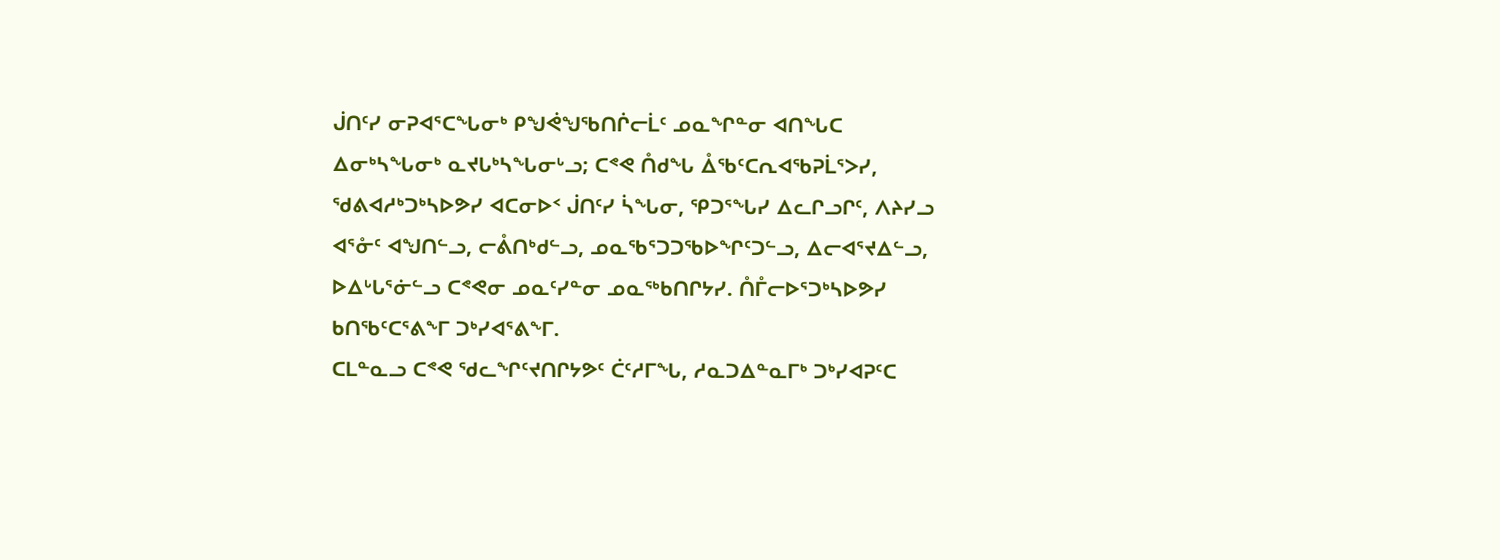ᒎᑎᑦᓯ ᓂᕈᐊᕐᑕᖓᓂᒃ ᑭᖑᕚᖑᖃᑎᒌᓕᒫᑦ ᓄᓇᖏᓐᓂ ᐊᑎᖓᑕ ᐃᓂᒃᓴᖓᓂᒃ ᓇᔪᒐᒃᓴᖓᓂᒡᓗ; ᑕᕝᕙ ᑍᑯᖓ ᐂᖃᑦᑕᕆᐊᖃᕈᒫᕐᐳᓯ,
ᖁᕕᐊᓱᒃᑐᒃᓴᐅᕗᓯ ᐊᑕᓂᐅᑉ ᒎᑎᑦᓯ ᓵᖓᓂ, ᕿᑐᕐᖓᓯ ᐃᓚᒋᓗᒋᑦ, ᐱᔨᓯᓗ ᐊᕐᓁᑦ ᐊᖑᑎᓪᓗ, ᓕᕔᑎᒃᑯᓪᓗ, ᓄᓇᖃᕐᑐᑐᖃᐅᖏᑦᑐᓪᓗ, ᐃᓕᐊᕐᔪᐃᓪᓗ, ᐅᐃᒡᒐᕐᓃᓪᓗ ᑕᕝᕙᓂ ᓄᓇᑦᓯᓐᓂ ᓄᓇᖅᑲᑎᒋᔭᓯ. ᑍᒤᓕᐅᕐᑐᒃᓴᐅᕗᓯ ᑲᑎᖃᑦᑕᕐᕕᖕᒥ ᑐᒃᓯᐊᕐᕕᖕᒥ.
ᑕᒪᓐᓇᓗ ᑕᕝᕙ ᖁᓚᖏᑦᔪᑎᒋᔭᕗᑦ ᑖᑦᓱᒥᖓ, ᓱᓇᑐᐃᓐᓇᒥᒃ ᑐᒃᓯᐊᕈᑦᑕ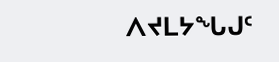ᐱᔪᒪᔭᖓᒍᑦ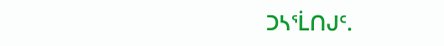ᑐᓴᕐᒫᑎᒍᑦ.